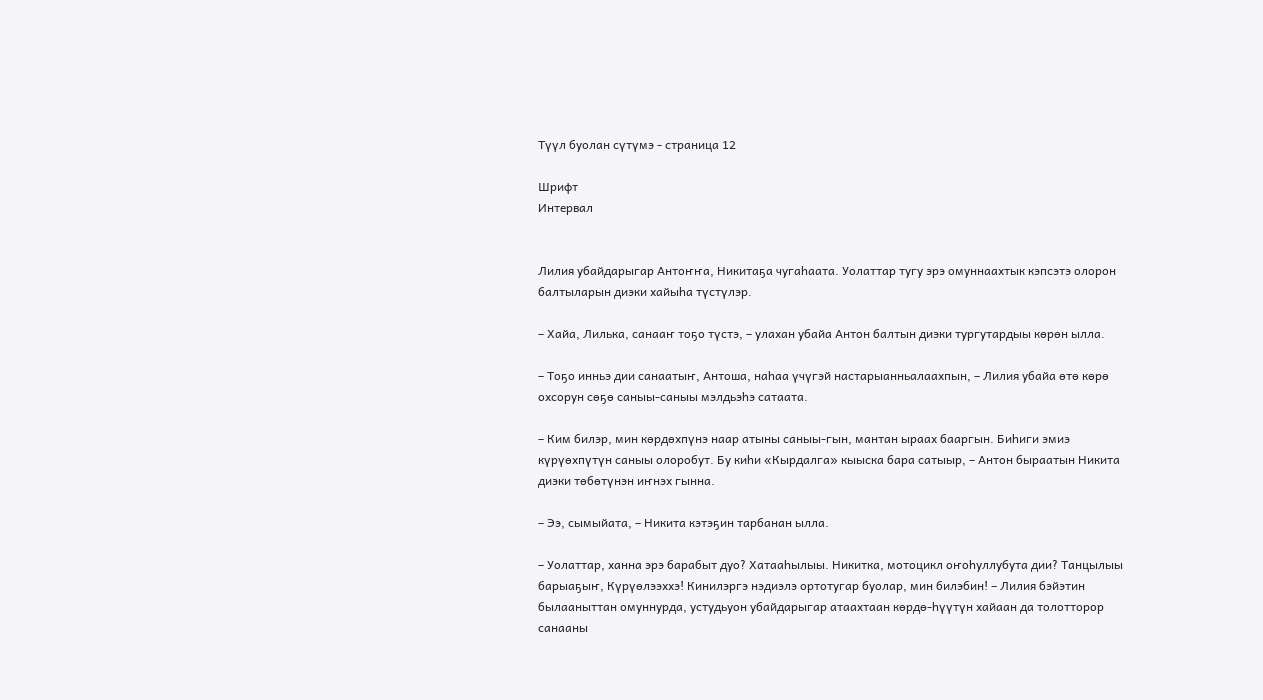Түүл буолан сүтүмэ - страница 12

Шрифт
Интервал


Лилия убайдарыгар Антоҥҥа, Никитаҕа чугаһаата. Уолаттар тугу эрэ омуннаахтык кэпсэтэ олорон балтыларын диэки хайыһа түстүлэр.

– Хайа, Лилька, санааҥ тоҕо түстэ, – улахан убайа Антон балтын диэки тургутардыы көрөн ылла.

– Тоҕо инньэ дии санаатыҥ, Антоша, наһаа үчүгэй настарыанньалаахпын, – Лилия убайа өтө көрө охсорун сөҕө саныы-саныы мэлдьэһэ сатаата.

– Ким билэр, мин көрдөхпүнэ наар атыны саныы-гын, мантан ыраах бааргын. Биһиги эмиэ күрүөхпүтүн саныы олоробут. Бу киһи «Кырдалга» кыыска бара сатыыр, – Антон быраатын Никита диэки төбөтүнэн иҥнэх гынна.

– Ээ, сымыйата, – Никита кэтэҕин тарбанан ылла.

– Уолаттар, ханна эрэ барабыт дуо? Хатааһылыы. Никитка, мотоцикл оҥоһуллубута дии? Танцылыы барыаҕыҥ, Күрүөлээххэ! Кинилэргэ нэдиэлэ ортотугар буолар, мин билэбин! – Лилия бэйэтин былааныттан омуннурда, устудьуон убайдарыгар атаахтаан көрдө-һүүтүн хайаан да толотторор санааны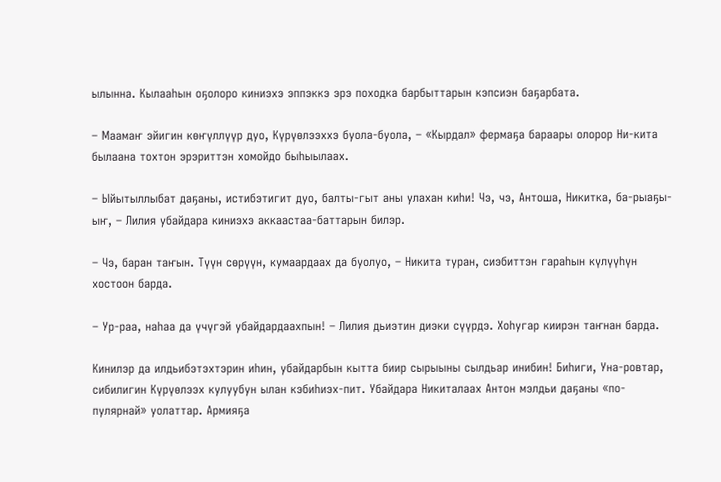ылынна. Кылааһын оҕолоро киниэхэ эппэккэ эрэ походка барбыттарын кэпсиэн баҕарбата.

– Маамаҥ эйигин көҥүллүүр дуо, Күрүөлээххэ буола-буола, – «Кырдал» фермаҕа бараары олорор Ни-кита былаана тохтон эрэриттэн хомойдо быһыылаах.

– Ыйытыллыбат даҕаны, истибэтигит дуо, балты-гыт аны улахан киһи! Чэ, чэ, Антоша, Никитка, ба-рыаҕы-ыҥ, – Лилия убайдара киниэхэ аккаастаа-баттарын билэр.

– Чэ, баран таҥын. Түүн сөрүүн, кумаардаах да буолуо, – Никита туран, сиэбиттэн гараһын күлүүһүн хостоон барда.

– Ур-раа, наһаа да үчүгэй убайдардаахпын! – Лилия дьиэтин диэки сүүрдэ. Хоһугар киирэн таҥнан барда.

Кинилэр да илдьибэтэхтэрин иһин, убайдарбын кытта биир сырыыны сылдьар инибин! Биһиги, Уна-ровтар, сибилигин Күрүөлээх кулуубун ылан кэбиһиэх-пит. Убайдара Никиталаах Антон мэлдьи даҕаны «по-пулярнай» уолаттар. Армияҕа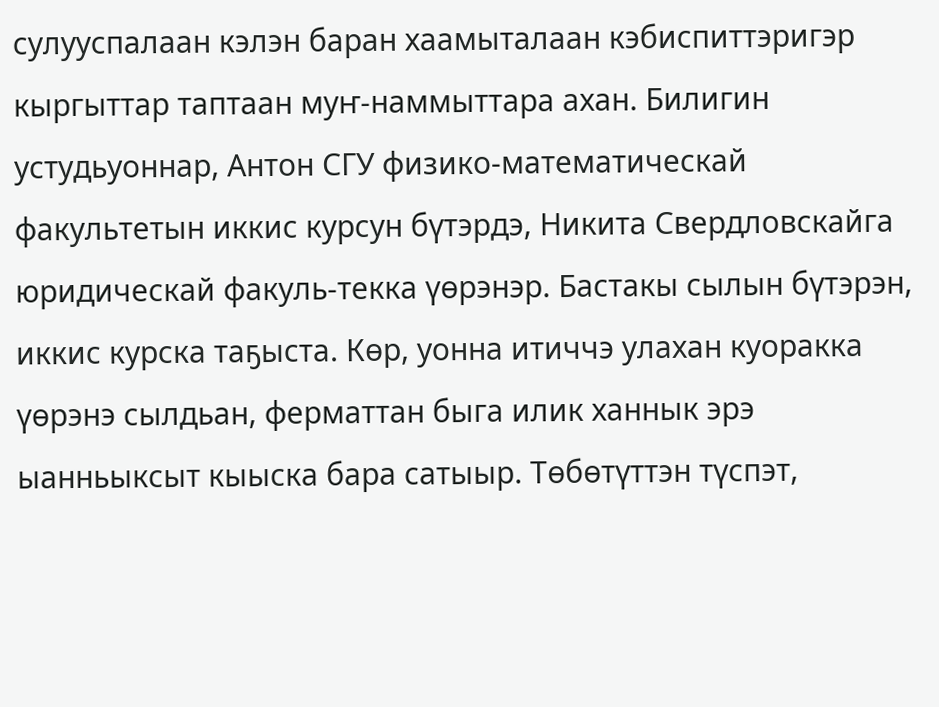сулууспалаан кэлэн баран хаамыталаан кэбиспиттэригэр кыргыттар таптаан муҥ-наммыттара ахан. Билигин устудьуоннар, Антон СГУ физико-математическай факультетын иккис курсун бүтэрдэ, Никита Свердловскайга юридическай факуль-текка үөрэнэр. Бастакы сылын бүтэрэн, иккис курска таҕыста. Көр, уонна итиччэ улахан куоракка үөрэнэ сылдьан, ферматтан быга илик ханнык эрэ ыанньыксыт кыыска бара сатыыр. Төбөтүттэн түспэт,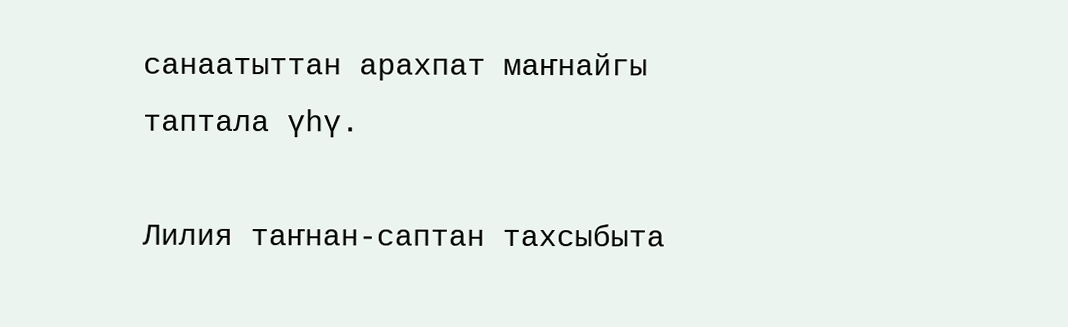санаатыттан арахпат маҥнайгы таптала үһү.

Лилия таҥнан-саптан тахсыбыта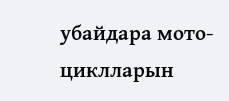убайдара мото-циклларын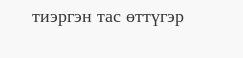тиэргэн тас өттүгэр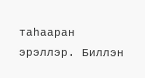таһааран эрэллэр. Биллэн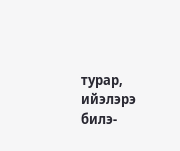турар, ийэлэрэ билэ-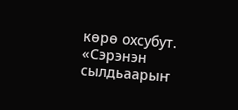көрө охсубут. «Сэрэнэн сылдьаарыҥ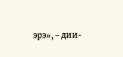эрэ», – дии-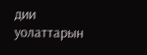дии уолаттарын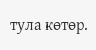тула көтөр.